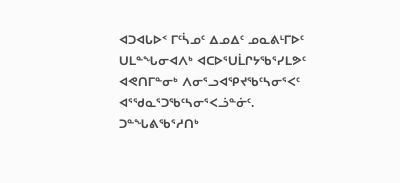ᐊᑐᐊᒐᐅᑉ ᒥᑦᓵᓄᑦ ᐃᓄᐃᑦ ᓄᓇᕕᒻᒥᐅᑦ ᑌᒪᓐᖓᓂᐊᐱᒃ ᐊᑕᐅᕐᑌᒫᒋᔭᖃᕐᓯᒪᕗᑦ ᐊᕙᑎᒥᓐᓂᒃ ᐱᓂᕐᓗᐊᕿᔪᖃᑦᓴᓂᕐᐸᑦ ᐊᕐᖁᓇᕐᑐᖃᑦᓴᓂᕐᐸᓘᓐᓃᑦ. ᑐᓐᖓᕕᖃᕐᓱᑎᒃ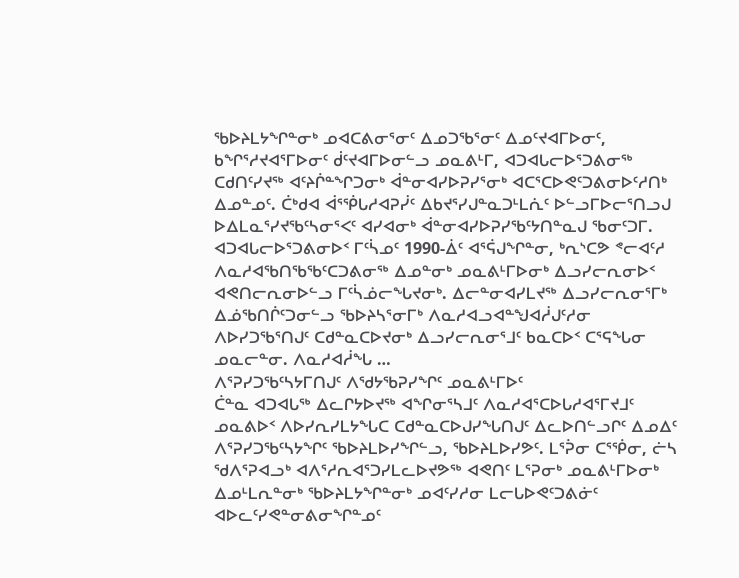ᖃᐅᔨᒪᔭᖏᓐᓂᒃ ᓄᐊᑕᕕᓂᕐᓂᑦ ᐃᓄᑐᖃᕐᓂᑦ ᐃᓄᑦᔪᐊᒥᐅᓂᑦ, ᑲᖏᕐᓱᔪᐊᕐᒥᐅᓂᑦ ᑰᑦᔪᐊᒥᐅᓂᓪᓗ ᓄᓇᕕᒻᒥ, ᐊᑐᐊᒐᓕᐅᕐᑐᕕᓂᖅ ᑕᑯᑎᑦᓯᔪᖅ ᐊᑦᔨᒌᓐᖏᑐᓂᒃ ᐋᓐᓂᐊᓯᐅᕈᓯᕐᓂᒃ ᐊᑕᕐᑕᐅᕙᑦᑐᕕᓂᐅᑦᓱᑎᒃ ᐃᓄᓐᓄᑦ. ᑖᒃᑯᐊ ᐋᕐᖀᒐᓱᐊᕈᓰᑦ ᐃᑲᔪᕐᓯᒍᓐᓇᑐᒻᒪᕇᑦ ᐅᓪᓗᒥᐅᓕᕐᑎᓗᒍ ᐅᐃᒪᓇᕐᓯᔪᖃᑦᓴᓂᕐᐸᑦ ᐊᓯᐊᓂᒃ ᐋᓐᓂᐊᓯᐅᕈᓯᖃᑦᔭᑎᓐᓇᒍ ᖃᓂᑦᑐᒥ. ᐊᑐᐊᒐᓕᐅᕐᑐᕕᓂᐅᑉ ᒥᑦᓵᓄᑦ 1990-ᐄᑦ ᐊᕐᕌᒍᖏᓐᓂ, ᒃᕆᔅᑕᕗ ᕝᓕᐊᑦᓱ ᐱᓇᓱᐊᖃᑎᖃᖃᑦᑕᑐᕕᓂᖅ ᐃᓄᓐᓂᒃ ᓄᓇᕕᒻᒥᐅᓂᒃ ᐃᓗᓯᓕᕆᓂᐅᑉ ᐊᕙᑎᓕᕆᓂᐅᓪᓗ ᒥᑦᓵᓅᓕᖓᔪᓂᒃ. ᐃᓕᓐᓂᐊᓯᒪᔪᖅ ᐃᓗᓯᓕᕆᓂᕐᒥᒃ ᐃᓅᖃᑎᒌᑦᑐᓂᓪᓗ ᖃᐅᔨᓴᕐᓂᒥᒃ ᐱᓇᓱᐊᓗᐊᓐᖑᐊᓲᒍᑦᓱᓂ ᐱᐅᓯᑐᖃᕐᑎᒍᑦ ᑕᑯᓐᓇᑕᐅᔪᓂᒃ ᐃᓗᓯᓕᕆᓂᕐᒧᑦ ᑲᓇᑕᐅᑉ ᑕᕐᕋᖓᓂ ᓄᓇᓕᓐᓂ. ᐱᓇᓱᐊᓲᖓ …
ᐱᕐᕈᓯᑐᖃᑦᓴᔭᒥᑎᒍᑦ ᐱᖁᔭᖃᕈᓯᖏᑦ ᓄᓇᕕᒻᒥᐅᑦ
ᑖᓐᓇ ᐊᑐᐊᒐᖅ ᐃᓚᒋᔭᐅᔪᖅ ᐊᖏᓂᕐᓴᒧᑦ ᐱᓇᓱᐊᕐᑕᐅᒐᓱᐊᕐᒥᔪᒧᑦ ᓄᓇᕕᐅᑉ ᐱᐅᓯᕆᓯᒪᔭᖓᑕ ᑕᑯᓐᓇᑕᐅᒍᓯᖓᑎᒍᑦ ᐃᓚᐅᑎᓪᓗᒋᑦ ᐃᓄᐃᑦ ᐱᕐᕈᓯᑐᖃᑦᓴᔭᖏᑦ ᖃᐅᔨᒪᐅᓯᖏᓪᓗ, ᖃᐅᔨᒪᐅᓯᕗᑦ. ᒪᕐᕉᓂ ᑕᕐᖀᓂ, ᓖᓴ ᖁᐱᕐᕈᐊᓗᒃ ᐊᐱᕐᓱᕆᐊᕐᑐᓯᒪᓚᐅᔪᕗᖅ ᐊᕙᑎᑦ ᒪᕐᕈᓂᒃ ᓄᓇᕕᒻᒥᐅᓂᒃ ᐃᓄᒻᒪᕆᓐᓂᒃ ᖃᐅᔨᒪᔭᖏᓐᓂᒃ ᓄᐊᑦᓯᓱᓂ ᒪᓕᒐᐅᕙᑦᑐᕕᓃᑦ ᐊᐅᓚᑦᓯᕙᓐᓂᕕᓂᖏᓐᓄᑦ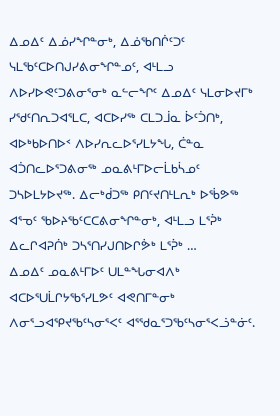ᐃᓄᐃᑦ ᐃᓅᓯᖏᓐᓂᒃ, ᐃᓅᖃᑎᒌᑦᑐᑦ ᓭᒪᖃᑦᑕᐅᑎᒍᓯᕕᓂᖏᓐᓄᑦ, ᐊᒻᒪᓗ ᐱᐅᓯᐅᕙᑦᑐᕕᓂᕐᓂᒃ ᓇᓪᓕᖏᑦ ᐃᓄᐃᑦ ᓭᒪᓂᐅᔪᒥᒃ ᓯᖁᑦᑎᕆᑐᐊᕐᒪᑕ, ᐊᑕᐅᓯᖅ ᑕᒪᑐᒨᓇ ᐆᑦᑑᑎᒃ, ᐊᐅᒃᑲᐅᑎᐅᑉ ᐱᐅᓯᕆᓚᐅᕐᓯᒪᔭᖓ, ᑖᓐᓇ ᐊᑑᑎᓚᐅᕐᑐᕕᓂᖅ ᓄᓇᕕᒻᒥᐅᓕᒫᑲᓵᓄᑦ ᑐᓴᐅᒪᔭᐅᔪᖅ. ᐃᓕᒃᑰᑐᖅ ᑭᑎᑦᔪᑎᒻᒪᕆᒃ ᐅᖄᕗᖅ ᐊᕐᓀᑦ ᖃᐅᔨᖃᑦᑕᑕᕕᓂᖏᓐᓂᒃ, ᐊᒻᒪᓗ ᒪᕐᕉᒃ ᐃᓚᒋᐊᕈᑏᒃ ᑐᓴᕐᑎᓯᒍᑎᐅᒋᕘᒃ ᒪᕐᕉᒃ …
ᐃᓄᐃᑦ ᓄᓇᕕᒻᒥᐅᑦ ᑌᒪᓐᖓᓂᐊᐱᒃ ᐊᑕᐅᕐᑌᒫᒋᔭᖃᕐᓯᒪᕗᑦ ᐊᕙᑎᒥᓐᓂᒃ ᐱᓂᕐᓗᐊᕿᔪᖃᑦᓴᓂᕐᐸᑦ ᐊᕐᖁᓇᕐᑐᖃᑦᓴᓂᕐᐸᓘᓐᓃᑦ.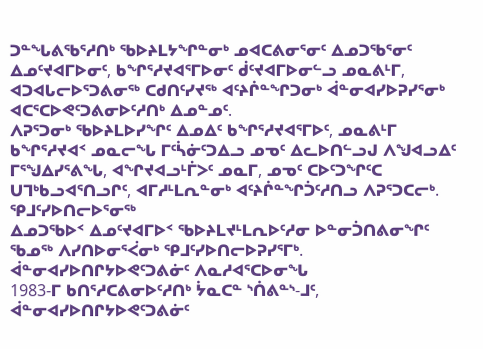ᑐᓐᖓᕕᖃᕐᓱᑎᒃ ᖃᐅᔨᒪᔭᖏᓐᓂᒃ ᓄᐊᑕᕕᓂᕐᓂᑦ ᐃᓄᑐᖃᕐᓂᑦ ᐃᓄᑦᔪᐊᒥᐅᓂᑦ, ᑲᖏᕐᓱᔪᐊᕐᒥᐅᓂᑦ ᑰᑦᔪᐊᒥᐅᓂᓪᓗ ᓄᓇᕕᒻᒥ, ᐊᑐᐊᒐᓕᐅᕐᑐᕕᓂᖅ ᑕᑯᑎᑦᓯᔪᖅ ᐊᑦᔨᒌᓐᖏᑐᓂᒃ ᐋᓐᓂᐊᓯᐅᕈᓯᕐᓂᒃ ᐊᑕᕐᑕᐅᕙᑦᑐᕕᓂᐅᑦᓱᑎᒃ ᐃᓄᓐᓄᑦ.
ᐱᕈᕐᑐᓂᒃ ᖃᐅᔨᒪᐅᓯᖏᑦ ᐃᓄᐃᑦ ᑲᖏᕐᓱᔪᐊᕐᒥᐅᑦ, ᓄᓇᕕᒻᒥ
ᑲᖏᕐᓱᔪᐊᑉ ᓄᓇᓕᖓ ᒥᑦᓵᓃᑦᑐᐃᓗ ᓄᓀᑦ ᐃᓚᐅᑎᓪᓗᒍ ᐱᖑᐊᓗᐃᑦ ᒥᕐᖑᐃᓯᕐᕕᖓ, ᐊᖏᔪᐊᓗᒻᒦᐳᑦ ᓄᓇᒥ, ᓄᓀᑦ ᑕᐅᑦᑐᖏᑦᑕ ᑌᒣᒃᑲᓗᐊᕐᑎᓗᒋᑦ, ᐊᒥᓱᒻᒪᕆᓐᓂᒃ ᐊᑦᔨᒌᓐᖏᑑᑦᓱᑎᓗ ᐱᕈᕐᑐᑕᓕᒃ.
ᕿᒧᑦᓯᐅᑎᓕᐅᕐᓂᖅ
ᐃᓄᑐᖃᐅᑉ ᐃᓄᑦᔪᐊᒥᐅᑉ ᖃᐅᔨᒪᔪᒻᒪᕆᐅᑦᓱᓂ ᐅᓐᓂᑑᑎᕕᓂᖏᑦ ᖃᓄᖅ ᐱᓯᑎᐅᓂᕐᐹᓂᒃ ᕿᒧᑦᓯᐅᑎᓕᐅᕈᓯᕐᒥᒃ.
ᐋᓐᓂᐊᓯᐅᑎᒋᔭᐅᕙᑦᑐᕕᓃᑦ ᐱᓇᓱᐊᕐᑕᐅᓂᖓ
1983-ᒥ ᑲᑎᕐᓱᑕᕕᓂᐅᑦᓱᑎᒃ ᔮᓇᑕᓐ ᔅᑏᕕᓐᔅ-ᒧᑦ, ᐋᓐᓂᐊᓯᐅᑎᒋᔭᐅᕙᑦᑐᕕᓃᑦ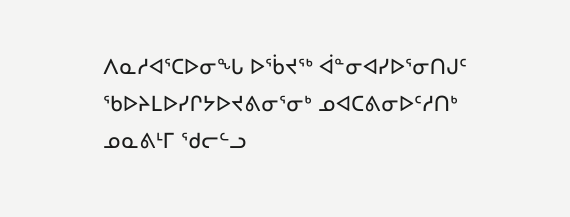ᐱᓇᓱᐊᕐᑕᐅᓂᖓ ᐅᖄᔪᖅ ᐋᓐᓂᐊᓯᐅᕐᓂᑎᒍᑦ ᖃᐅᔨᒪᐅᓯᒋᔭᐅᔪᕕᓂᕐᓂᒃ ᓄᐊᑕᕕᓂᐅᑦᓱᑎᒃ ᓄᓇᕕᒻᒥ ᖁᓕᓪᓗ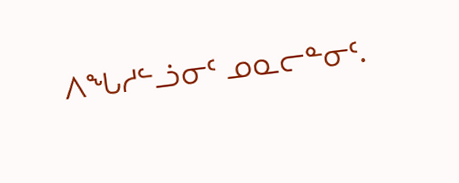ᐱᖓᓱᓪᓘᓂᑦ ᓄᓇᓕᓐᓂᑦ.